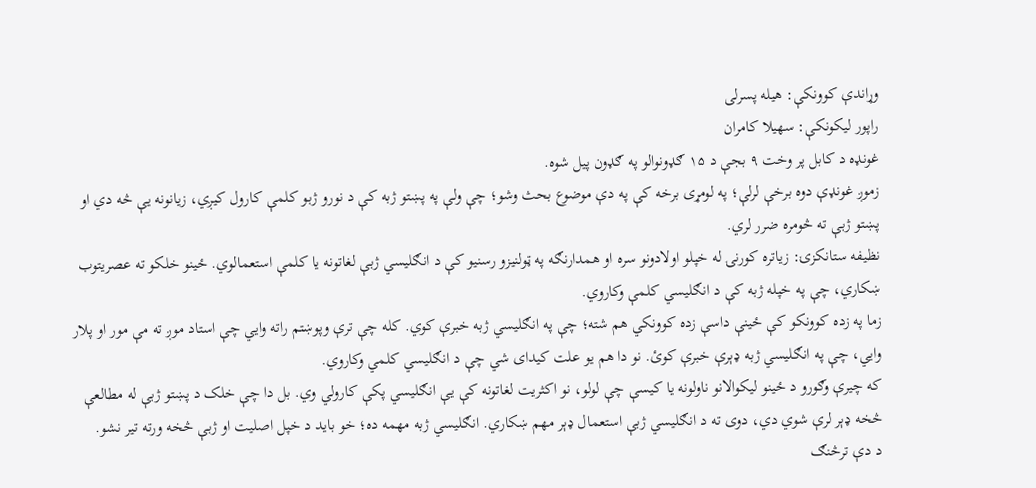وړاندې کوونکې: هيله پسرلی
راپور ليکونکې: سهيلا کامران
غونډه د کابل پر وخت ۹ بجې د ۱۵ ګډونوالو په ګډون پيل شوه.
زموږ غونډې دوه برخې لرلې؛ په لومړی برخه کې په دې موضوع بحث وشو؛ چې ولې په پښتو ژبه کې د نورو ژبو کلمې کارول کیږي، زيانونه يې څه دي او پښتو ژبې ته څومره ضرر لري.
نظيفه ستانکزۍ: زیاتره کورنۍ له خپلو اولادونو سره او همدارنګه په ټولنيزو رسنيو کې د انګليسي ژبې لغاتونه يا کلمې استعمالوي. ځينو خلکو ته عصريتوب ښکاري، چې په خپله ژبه کې د انګليسي کلمې وکاروي.
زما په زده کوونکو کې ځينې داسې زده کوونکي هم شته؛ چې په انګليسي ژبه خبرې کوي. کله چې ترې وپوښتم راته وايي چې استاد موږ ته مې مور او پلار وايي، چې په انګليسي ژبه ډېرې خبرې کوئ. نو دا هم يو علت کيدای شي چې د انګليسي کلمي وکاروي.
که چیرې وګورو د ځینو ليکوالانو ناولونه يا کيسې چې لولو، نو اکثريت لغاتونه کې يې انګليسي پکې کارولي وي. بل دا چې خلک د پښتو ژبې له مطالعې څخه ډېر لرې شوي دي، دوی ته د انګليسي ژبې استعمال ډېر مهم ښکاري. انګليسي ژبه مهمه ده؛ خو بايد د خپل اصليت او ژبې څخه ورته تیر نشو.
د دې ترڅنګ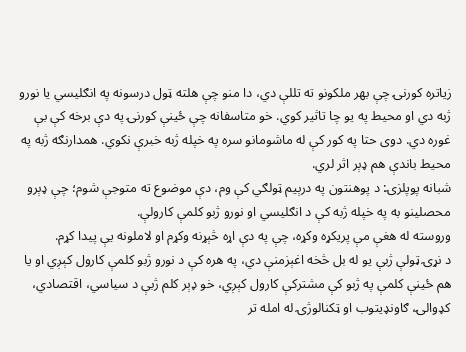زياتره کورنۍ چې بهر ملکونو ته تللې دي، دا منو چې هلته ټول درسونه په انګليسي يا نورو ژبه دي او محيط په يو چا تاثير کوي. خو متاسفانه چې ځينې کورنۍ په دې برخه کې بې غوره دي. دوی حتا په کور کې له ماشومانو سره په خپله ژبه خبرې نکوي. همدارنګه ژبه په محيط باندې هم ډېر اثر لري.
شبانه پوپلزۍ: د پوهنتون په درېيم ټولګي کې وم، دې موضوع ته متوجې شوم؛ چې ډېرو محصلينو به په خپله ژبه کې د انګليسي او نورو ژبو کلمې کارولې.
وروسته له هغې مې پريکړه وکړه، چې په دې اړه څېړنه وکړم او لاملونه يې پيدا کړم.
د نړۍ ټولې ژبې يو له بل څخه اغېزمنې دي، په هره کې د نورو ژبو کلمې کارول کېږي او يا هم ځينې کلمې په ژبو کې مشترکې کارول کېږي، خو ډېر کلم ژبې د سياسي، اقتصادي، کډوالۍ، ګاونډيتوب او ټکنالوژۍ له امله تر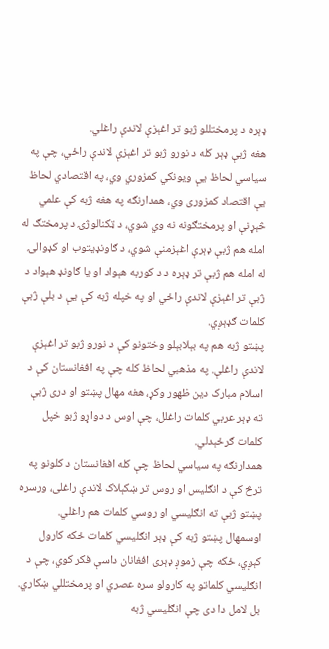ډېره د پرمختللو ژبو تر اغېزې لاندې راغلي.
هغه ژبې ډېر کله د نورو ژبو تر اغېزې لاندې راځي، چې په سياسي لحاظ يې ويونکي کمزوري وي، په اقتصادي لحاظ يې اقتصاد کمزورى وي، همدارنګه په هغه ژبه کې علمي څېړنې او پرمختګونه نه وي شوي، د ټکنالوژۍ د پرمختګ له امله هم ژبې ډېرې اغېزمنې شوي، د ګاونډيتوب او کډوالۍ له امله هم ژبې تر ډېره د د کوربه هېواد او يا ګاونډ هېواد د ژبې تر اغېزې لاندې راځي او په خپله ژبه کې يې د بلې ژبې کلمات ګډېږي.
پښتو ژبه هم په بېلابېلو وختونو کې د نورو ژبو تر اغېزې لاندې راغلې. په مذهبي لحاظ کله چې په افغانستان کې د اسلام مبارک دين ظهور وکړ، هغه مهال پښتو او درى ژبې ته ډېر عربي کلمات راغلل، چې اوس د دواړو ژبو خپل کلمات ګرځېدلي.
همدارنګه په سياسي لحاظ چې کله افغانستان د کلونو په ترڅ کې د انګليس او روس تر ښکېلاک لاندې راغلى، ورسره پښتو ژبې ته انګليسي او روسي کلمات هم راغلي.
اوسمهال پښتو ژبه کې ډېر انګليسي کلمات ځکه کارول کېږي، ځکه چې زموږ ډېرى افغانان داسې فکر کوي، چې د انګليسي کلماتو په کارولو سره عصري او پرمختللي ښکاري.
بل لامل دا دى چې انګليسي ژبه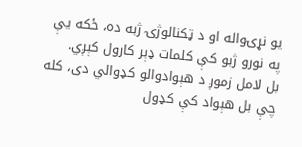يو نړۍواله او د ټکنالوژۍ ژبه ده، ځکه يې په نورو ژبو کې کلمات ډېر کارول کېږي.
بل لامل زموږ د هېوادوالو کډوالي دى، کله چې بل هېواد کې کډول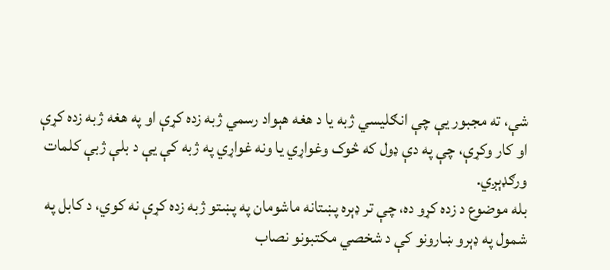شې، ته مجبور يې چې انګليسي ژبه يا د هغه هېواد رسمي ژبه زده کړې او په هغه ژبه زده کړې او کار وکړې، چې په دې ډول که څوک وغواړي يا ونه غواړي په ژبه کې يې د بلې ژبې کلمات ورګډېږي.
بله موضوع د زده کړو ده، چې تر ډېره پښتانه ماشومان په پښتو ژبه زده کړې نه کوي، د کابل په شمول په ډېرو ښارونو کې د شخصي مکتبونو نصاب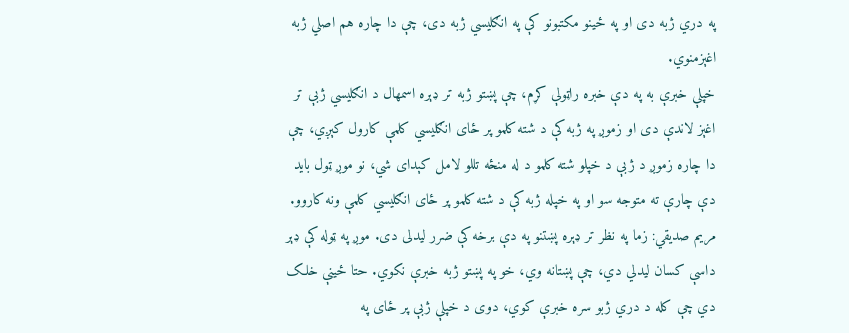په دري ژبه دى او په ځينو مکتبونو کې په انګليسي ژبه دى، چې دا چاره هم اصلي ژبه اغېزمنوي.
خپلې خبرې به په دې خبره راټولې کړم، چې پښتو ژبه تر ډېره اسمهال د انګليسي ژبې تر اغېز لاندې دى او زموږ په ژبه کې د شته کلمو پر ځاى انګليسي کلمې کارول کېږي، چې دا چاره زموږ د ژبې د خپلو شته کلمو د له منځه تللو لامل کېداى شي، نو موږ ټول بايد دې چارې ته متوجه سو او په خپله ژبه کې د شته کلمو پر ځاى انګليسي کلمې ونه کاروو.
مریم صدیقي: زما په نظر تر ډېره پښتنو په دې برخه کې ضرر ليدلی دی. موږ په ټوله کې ډېر داسې کسان لیدلي دي، چې پښتانه وي، خو په پښتو ژبه خبرې نکوي. حتا ځينې خلک دي چې کله د دري ژبو سره خبرې کوي، دوی د خپلې ژبې پر ځای په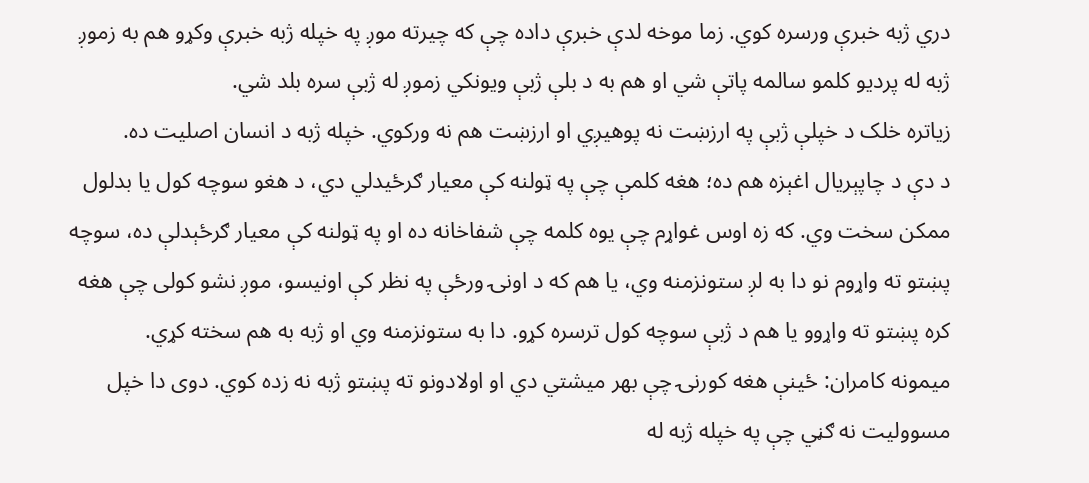دري ژبه خبرې ورسره کوي. زما موخه لدې خبرې داده چې که چیرته موږ په خپله ژبه خبرې وکړو هم به زموږ ژبه له پردیو کلمو سالمه پاتې شي او هم به د بلې ژبې ویونکي زموږ له ژبې سره بلد شي.
زياتره خلک د خپلې ژبې په ارزښت نه پوهيږي او ارزښت هم نه ورکوي. خپله ژبه د انسان اصليت ده.
د دې د چاپېريال اغېزه هم ده؛ هغه کلمې چې په ټولنه کې معيار ګرځيدلي دي، د هغو سوچه کول يا بدلول ممکن سخت وي. که زه اوس غواړم چې یوه کلمه چې شفاخانه ده او په ټولنه کې معیار ګرځېدلې ده، سوچه پښتو ته واړوم نو دا به لږ ستونزمنه وي، یا هم که د اونۍ ورځې په نظر کې اونیسو، موږ نشو کولی چې هغه کره پښتو ته واړوو یا هم د ژبې سوچه کول ترسره کړو. دا به ستونزمنه وي او ژبه به هم سخته کړي.
ميمونه کامران: ځينې هغه کورنۍ چې بهر ميشتي دي او اولادونو ته پښتو ژبه نه زده کوي. دوی دا خپل مسووليت نه ګڼي چې په خپله ژبه له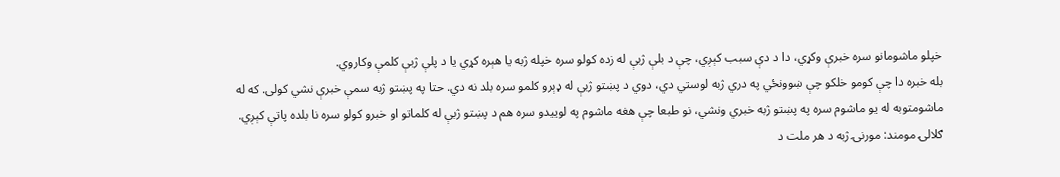خپلو ماشومانو سره خبرې وکړي، دا د دې سبب کېږي، چې د بلې ژبې له زده کولو سره خپله ژبه یا هېره کړي یا د پلې ژبې کلمې وکاروي.
بله خبره دا چې کومو خلکو چې ښوونځي په دري ژبه لوستي دي، دوي د پښتو ژبې له ډېرو کلمو سره بلد نه دي. حتا په پښتو ژبه سمې خبرې نشي کولی. که له ماشومتوبه له یو ماشوم سره په پښتو ژبه خبري ونشي، نو طبعا چې هغه ماشوم په لوییدو سره هم د پښتو ژبې له کلماتو او خبرو کولو سره نا بلده پاتې کېږي.
ګلالۍ مومند: مورنۍ ژبه د هر ملت د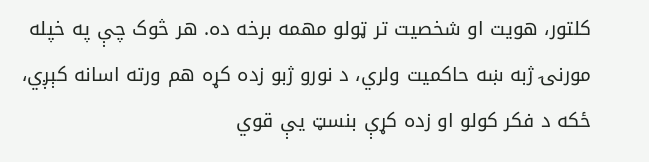کلتور، هویت او شخصیت تر ټولو مهمه برخه ده. هر څوک چې په خپله مورنۍ ژبه ښه حاکمیت ولري، د نورو ژبو زده کړه هم ورته اسانه کېږي، ځکه د فکر کولو او زده کړې بنسټ یې قوي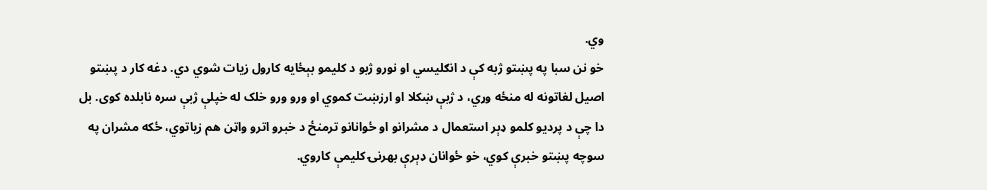وي.
خو نن سبا په پښتو ژبه کې د انګلیسي او نورو ژبو د کلیمو بېځایه کارول زیات شوي دي. دغه کار د پښتو اصیل لغاتونه له منځه وړي، د ژبې ښکلا او ارزښت کموي او ورو ورو خلک له خپلې ژبې سره نابلده کوی. بل دا چې د پردیو کلمو ډېر استعمال د مشرانو او ځوانانو ترمنځ د خبرو اترو واټن هم زیاتوي، ځکه مشران په سوچه پښتو خبرې کوي، خو ځوانان ډېرې بهرنۍ کلیمې کاروي.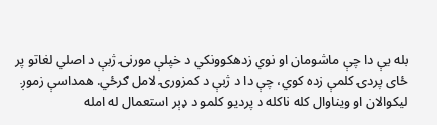بله یې دا چې ماشومان او نوي زدهکوونکي د خپلې مورنۍ ژبې د اصلي لغاتو پر ځای پردۍ کلمې زده کوي، چې دا د ژبې د کمزورۍ لامل ګرځي. همداسې زموږ لیکوالان او ویناوال کله ناکله د پردیو کلمو د ډېر استعمال له امله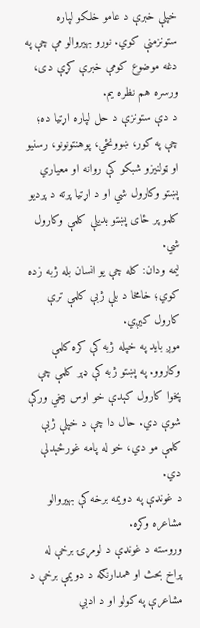خپلې خبرې د عامو خلکو لپاره ستونزمنې کوي. نورو بهیروالو مې چې په دغه موضوع کومې خبرې کړې دی، ورسره هم نظره یم.
د دې ستونزې د حل لپاره اړتیا ده؛ چې په کور، ښوونځي، پوهنتونونو، رسنیو او ټولنیزو شبکو کې روانه او معیاري پښتو وکارول شي او د اړتیا پرته د پردیو کلمو پر ځای پښتو بدیلې کلمې وکارول شي.
لیمه ودان: کله چې يو انسان بله ژبه زده کوي؛ خامخا د بلې ژبې کلمې ترې کارول کیږي.
موږ بايد په خپله ژبه کې کره کلمې وکاروو. په پښتو ژبه کې ډېر کلمې چې پخوا کارول کېدې خو اوس بیخي ورکې شوې دي. حال دا چې د خپلې ژبې کلمې مو دي، خو له پامه غورځېدلې دي.
د غونډې په دویمه برخه کې بهیروالو مشاعره وکړه.
وروسته د غونډې د لومړۍ برخې له پراخ بحث او همدارنګه د دویمې برخې د مشاعرې په کولو او د ادبي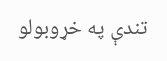تندې په خړوبولو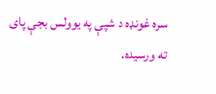سره غونډه د شپې په یوولس بجې پای ته ورسیده.